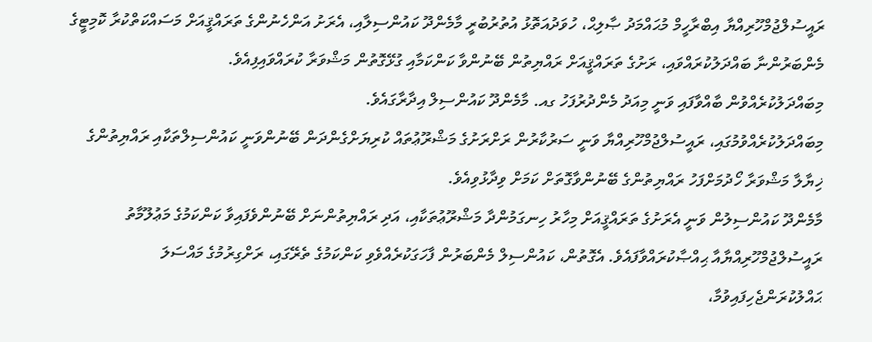ރައީސުލްޖުމްހޫރިއްޔާ އިބްރާހީމް މުޙައްމަދު ޞާލިޙް، ހުވަދުއަތޮޅު އުތުރުބުރީ މާމެންދޫ ކައުންސިލާއި، އެރަށު އަންހެނުންގެ ތަރައްޤީއަށް މަސައްކަތްކުރާ ކޮމިޓީގެ މެންބަރުންނާ ބައްދަލުކުރައްވައި، ރަށުގެ ތަރައްޤީއަށް ރައްޔިތުން ބޭނުންވާ ކަންކަމާއި ގުޅޭގޮތުން މަޝްވަރާ ކުރައްވައިފިއެވެ.
މިބައްދަލުކުރެއްވުން ބާއްވާފައި ވަނީ މިއަދު މެންދުރުފަހު ގއ. މާމެންދޫ ކައުންސިލް އިދާރާގައެވެ.
މިބައްދަލުކުރެއްވުމުގައި، ރައީސުލްޖުމްހޫރިއްޔާ ވަނީ ސަރުކާރުން ރަށްރަށުގެ މަޝްރޫޢުތައް ކުރިޔަށްގެންދަން ބޭނުންވަނީ ކައުންސިލްތަކާއި ރައްޔިތުންގެ ޚިޔާލާ މަޝްވަރާ ހޯދުމަށްފަހު ރައްޔިތުންގެ ބޭނުންވާގޮތަށް ކަމަށް ވިދާޅުވިއެވެ.
މާމެންދޫ ކައުންސިލުން ވަނީ އެރަށުގެ ތަރައްޤީއަށް މިހާރު ހިނގަމުންދާ މަޝްރޫޢުތަކާއި، އަދި ރައްޔިތުންނަށް ބޭނުންވެފައިވާ ކަންކަމުގެ މަޢުލޫމާތު ރައީސުލްޖުމްހޫރިއްޔާއާ ޙިއްޞާކުރައްވާފައެވެ. އެގޮތުން، ކައުންސިލް މެންބަރުން ފާހަގަކުރެއްވެވި ކަންކަމުގެ ތެރޭގައި، ރަށްގިރުމުގެ މައްސަލަ ޙައްލުކުރަންޖެހިފައިވުމާ،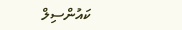ކައުންސިލް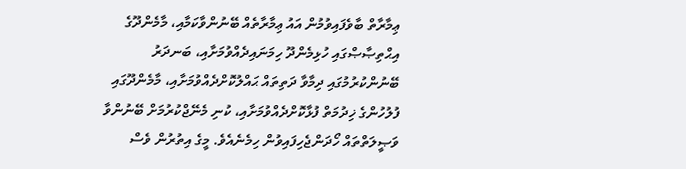ޢިމާރާތް ބާވެފައިވުމުން އައު ޢިމާރާތެއް ބޭނުންވާކަމާއި، މާމެންދޫގެ އިޙްތިޞާޞްގައި ހުޅިމެންދޫ ހިމަނައިދެއްވުމަށާއި، ބަނދަރު ބޭނުންކުރުމުގައި ދިމާވާ ދަތިތައް ޙައްލުކޮށްދެއްވުމަށާއި، މާމެންދޫގައި ފުލުހުންގެ ޚިދުމަތް ފުޅާކޮށްދެއްވުމަށާއި، ކުނި މެނޭޖްކުރުމަށް ބޭނުންވާ ވަޞީލަތްތައް ހޯދަންޖެހިފައިވުން ހިމެނެއެވެ. މީގެ އިތުރުން ވެސް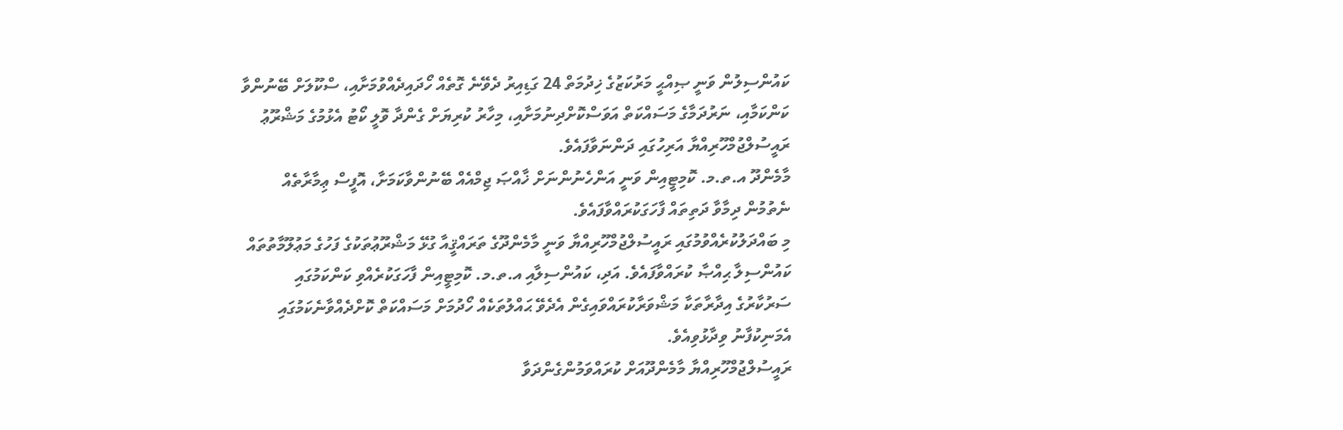ކައުންސިލުން ވަނީ ޞިއްޙީ މަރުކަޒުގެ ޚިދުމަތް 24 ގަޑިއިރު ދެވޭނެ ގޮތެއް ހޯދައިދެއްވުމަށާއި، ސްކޫލަށް ބޭނުންވާ ކަންކަމާއި، ނަރުދަމާގެ މަސައްކަތް އަވަސްކޮށްދިނުމަށާއި، މިހާރު ކުރިޔަށް ގެންދާ ވޮލީ ކޯޓު އެޅުމުގެ މަޝްރޫޢު ރައީސުލްޖުމްހޫރިއްޔާ އަރިހުގައި ދަންނަވާފައެވެ.
މާމެންދޫ އ.ތ.މ. ކޮމިޓީއިން ވަނީ އަންހެނުންނަށް ޚާއްޞަ ޖިމްއެއް ބޭނުންވާކަމަށާ، އޮފީސް ޢިމާރާތެއް ނެތުމުން ދިމާވާ ދަތިތައް ފާހަގަކުރައްވާފައެވެ.
މި ބައްދަލުކުރެއްވުމުގައި ރައީސުލްޖުމްހޫރިއްޔާ ވަނީ މާމެންދޫގެ ތަރައްޤީއާ ގުޅޭ މަޝްރޫޢުތަކުގެ ފަހުގެ މަޢުލޫމާތުތައް ކައުންސިލާ ޙިއްޞާ ކުރައްވާފައެވެ. އަދި، ކައުންސިލާއި އ.ތ.މ. ކޮމިޓީއިން ފާހަގަކުރެއްވި ކަންކަމުގައި ސަރުކާރުގެ އިދާރާތަކާ މަޝްވަރާކުރައްވައިގެން އެދެވޭ ޙައްލުތަކެއް ހޯދުމަށް މަސައްކަތް ކޮށްދެއްވާނެކަމުގައި އެމަނިކުފާނު ވިދާޅުވިއެވެ.
ރައީސުލްޖުމްހޫރިއްޔާ މާމެންދޫއަށް ކުރައްވަމުންގެންދަވާ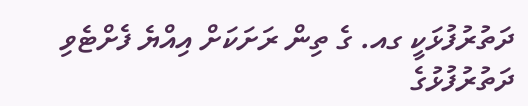ދަތުރުފުޅަކީ ގއ. ގެ ތިން ރަށަކަށް އިއްޔެ ފެށްޓެވި ދަތުރުފުޅުގެ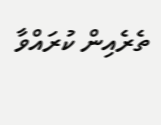ތެރެއިން ކުރައްވާ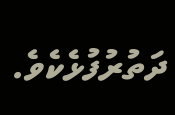ދަތުރުފުޅެކެވެ.